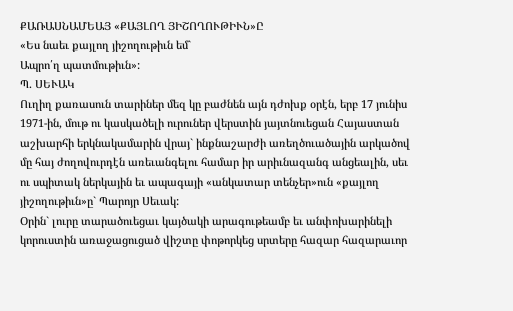ՔԱՌԱՍՆԱՄԵԱՅ «ՔԱՅԼՈՂ ՅԻՇՈՂՈՒԹԻՒՆ»Ը
«Ես նաեւ քայլող յիշողութիւն եմ`
Ապրո՛ղ պատմութիւն»:
Պ. ՍԵՒԱԿ
Ուղիղ քառասուն տարիներ մեզ կը բաժնեն այն դժոխք օրէն, երբ 17 յունիս 1971-ին, մութ ու կասկածելի ուրուներ վերստին յայտնուեցան Հայաստան աշխարհի երկնակամարին վրայ` ինքնաշարժի առեղծուածային արկածով մը հայ ժողովուրդէն առեւանգելու համար իր արիւնազանգ անցեալին, սեւ ու սպիտակ ներկային եւ ապագայի «անկատար տենչեր»ուն «քայլող յիշողութիւն»ը` Պարոյր Սեւակ:
Օրին` լուրը տարածուեցաւ կայծակի արագութեամբ եւ անփոխարինելի կորուստին առաջացուցած վիշտը փոթորկեց սրտերը հազար հազարաւոր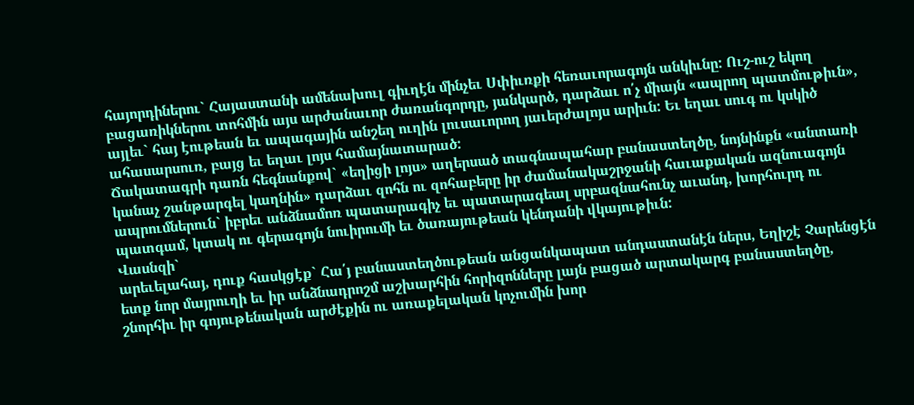հայորդիներու` Հայաստանի ամենախուլ գիւղէն մինչեւ Սփիւռքի հեռաւորագոյն անկիւնը: Ուշ-ուշ եկող բացառիկներու տոհմին այս արժանաւոր ժառանգորդը, յանկարծ, դարձաւ ո՛չ միայն «ապրող պատմութիւն», այլեւ` հայ էութեան եւ ապագային անշեղ ուղին լուսաւորող յաւերժալոյս արիւն: Եւ եղաւ սուգ ու կսկիծ ահասարսուռ, բայց եւ եղաւ լոյս համայնատարած:
Ճակատագրի դառն հեգնանքով` «եղիցի լոյս» աղերսած տագնապահար բանաստեղծը, նոյնինքն «անտառի կանաչ շանթարգել կաղնին» դարձաւ զոհն ու զոհաբերը իր ժամանակաշրջանի հաւաքական ազնուագոյն ապրումներուն` իբրեւ անձնամոռ պատարագիչ եւ պատարագեալ սրբազնահունչ աւանդ, խորհուրդ ու պատգամ, կտակ ու գերագոյն նուիրումի եւ ծառայութեան կենդանի վկայութիւն:
Վասնզի`
արեւելահայ, դուք հասկցէք` Հա՛յ բանաստեղծութեան անցանկապատ անդաստանէն ներս, Եղիշէ Չարենցէն ետք նոր մայրուղի եւ իր անձնադրոշմ աշխարհին հորիզոնները լայն բացած արտակարգ բանաստեղծը, շնորհիւ իր գոյութենական արժէքին ու առաքելական կոչումին խոր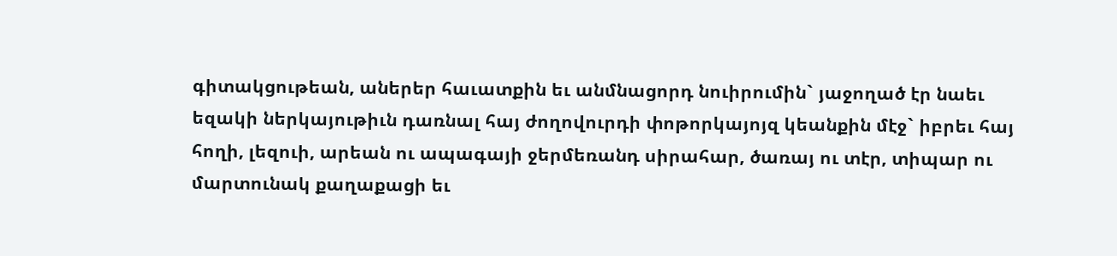գիտակցութեան, աներեր հաւատքին եւ անմնացորդ նուիրումին` յաջողած էր նաեւ եզակի ներկայութիւն դառնալ հայ ժողովուրդի փոթորկայոյզ կեանքին մէջ` իբրեւ հայ հողի, լեզուի, արեան ու ապագայի ջերմեռանդ սիրահար, ծառայ ու տէր, տիպար ու մարտունակ քաղաքացի եւ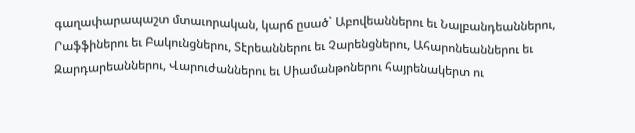գաղափարապաշտ մտաւորական, կարճ ըսած` Աբովեաններու եւ Նալբանդեաններու, Րաֆֆիներու եւ Բակունցներու, Տէրեաններու եւ Չարենցներու, Ահարոնեաններու եւ Զարդարեաններու, Վարուժաններու եւ Սիամանթոներու հայրենակերտ ու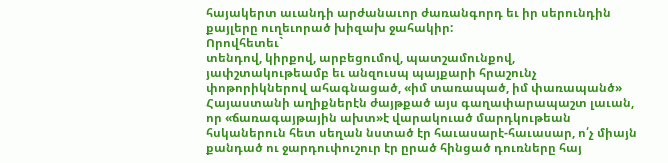հայակերտ աւանդի արժանաւոր ժառանգորդ եւ իր սերունդին քայլերը ուղեւորած խիզախ ջահակիր:
Որովհետեւ`
տենդով, կիրքով, արբեցումով, պատշամունքով, յափշտակութեամբ եւ անզուսպ պայքարի հրաշունչ փոթորիկներով ահագնացած, «իմ տառապած, իմ փառապանծ» Հայաստանի աղիքներէն ժայթքած այս գաղափարապաշտ լաւան, որ «ճառագայթային ախտ»է վարակուած մարդկութեան հսկաներուն հետ սեղան նստած էր հաւասարէ-հաւասար, ո՛չ միայն քանդած ու ջարդուփուշուր էր ըրած հինցած դուռները հայ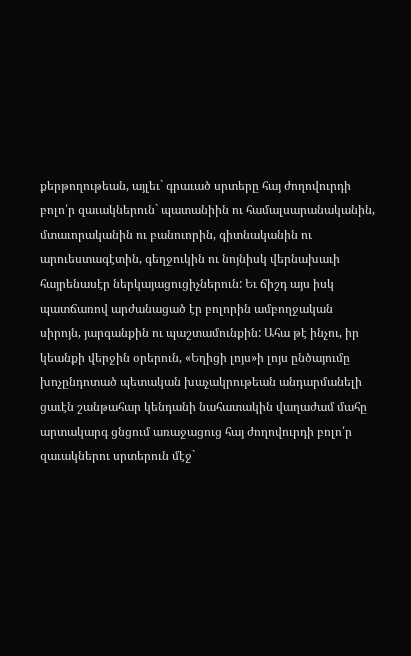քերթողութեան, այլեւ` գրաւած սրտերը հայ ժողովուրդի բոլո՛ր զաւակներուն` պատանիին ու համալսարանականին, մտաւորականին ու բանուորին, գիտնականին ու արուեստագէտին, գեղջուկին ու նոյնիսկ վերնախաւի հայրենասէր ներկայացուցիչներուն: Եւ ճիշդ այս իսկ պատճառով արժանացած էր բոլորին ամբողջական սիրոյն, յարգանքին ու պաշտամունքին: Ահա թէ ինչու, իր կեանքի վերջին օրերուն, «Եղիցի լոյս»ի լոյս ընծայումը խոչընդոտած պետական խաչակրութեան անդարմանելի ցաւէն շանթահար կենդանի նահատակին վաղաժամ մահը արտակարգ ցնցում առաջացուց հայ ժողովուրդի բոլո՛ր զաւակներու սրտերուն մէջ`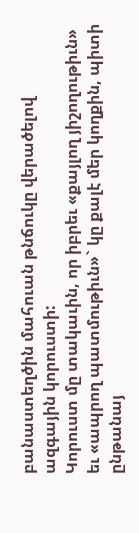բանաստեղծին մահուան թնճուկը վերածելով ազգային կորուստի:
Կորուստ մը տակաւին, որ իբրեւ «քայլող յիշողութիւն» եւ «ապրող պատմութիւն»` կը քալէ մեր կողքին, պիտի ընթանայ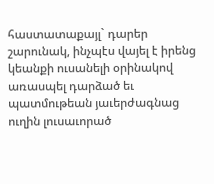հաստատաքայլ` դարեր շարունակ, ինչպէս վայել է իրենց կեանքի ուսանելի օրինակով առասպել դարձած եւ պատմութեան յաւերժագնաց ուղին լուսաւորած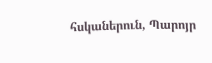հսկաներուն, Պարոյր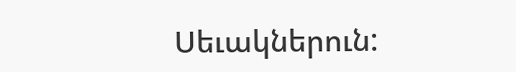Սեւակներուն: